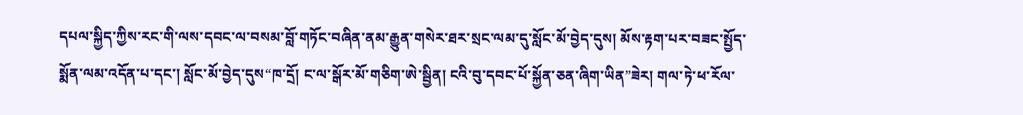དཔལ་སྐྱིད་ཀྱིས་རང་གི་ལས་དབང་ལ་བསམ་བློ་གཏོང་བཞིན་ནམ་རྒྱུན་གསེར་ཐར་སྲང་ལམ་དུ་སློང་མོ་བྱེད་དུས། མོས་རྟག་པར་བཟང་སྤྱོད་སྨོན་ལམ་འདོན་པ་དང་། སློང་མོ་བྱེད་དུས“ཁ་དྲོ། ང་ལ་སྒོར་མོ་གཅིག་ཨེ་སྦྱིན། ངའི་བུ་དབང་པོ་སྐྱོན་ཅན་ཞིག་ཡིན”ཟེར། གལ་ཏེ་ཕ་རོལ་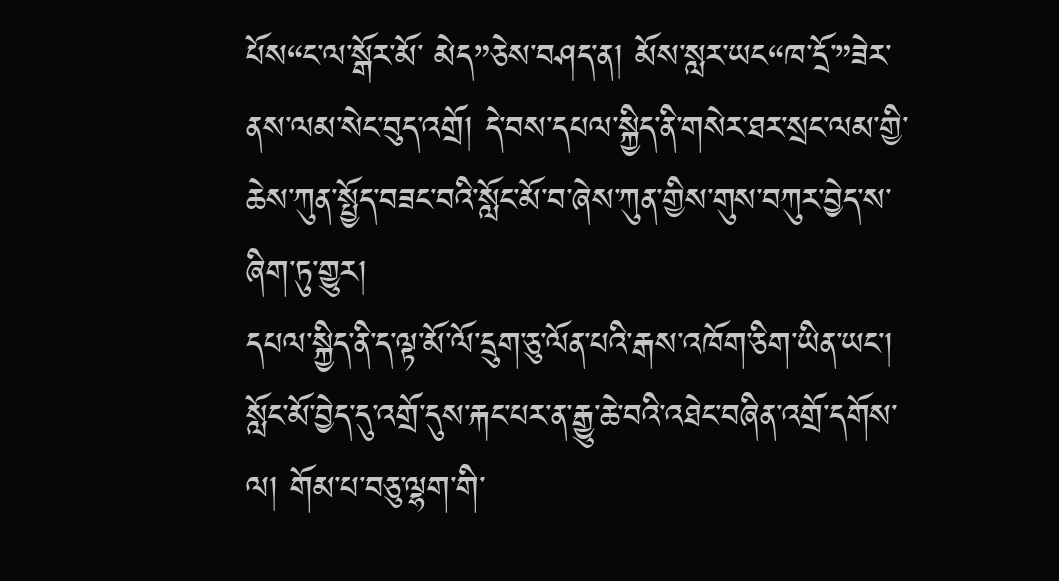པོས“ང་ལ་སྒོར་མོ་ མེད”ཅེས་བཤད་ན། མོས་སླར་ཡང“ཁ་དྲོ་”ཟེར་ནས་ལམ་སེང་བུད་འགྲོ། དེ་བས་དཔལ་སྐྱིད་ནི་གསེར་ཐར་སྲང་ལམ་གྱི་ཆེས་ཀུན་སྤྱོད་བཟང་བའི་སློང་མོ་བ་ཞེས་ཀུན་གྱིས་གུས་བཀུར་བྱེད་ས་ཞིག་ཏུ་གྱུར།
དཔལ་སྐྱིད་ནི་ད་ལྟ་མོ་ལོ་དྲུག་ཅུ་ལོན་པའི་རྒས་འཁོག་ཅིག་ཡིན་ཡང་། སློང་མོ་བྱེད་དུ་འགྲོ་དུས་རྐང་པར་ན་རྒྱུ་ཆེ་བའི་འཐེང་བཞིན་འགྲོ་དགོས་ལ། གོམ་པ་བཅུ་ལྷག་གི་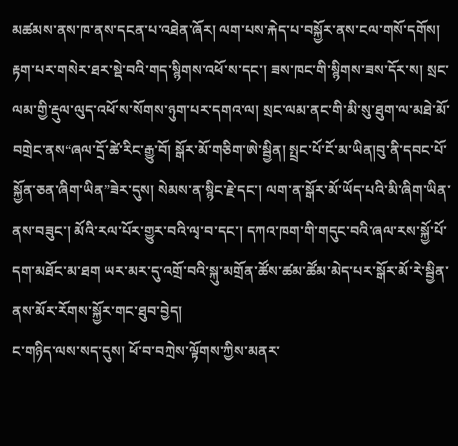མཚམས་ནས་ཁ་ནས་དངན་པ་འཐེན་ཞོར། ལག་པས་རྐེད་པ་བསྐྱོར་ནས་ངལ་གསོ་དགོས། རྟག་པར་གསེར་ཐར་སྡེ་བའི་གད་སྙིགས་འཕོ་ས་དང་། ཟས་ཁང་གི་སྙིགས་ཟས་དོར་ས། སྲང་ལམ་གྱི་རྡུལ་ལུད་འཕོ་ས་སོགས་ཉུག་པར་དགའ་ལ། སྲང་ལམ་ནང་གི་མི་སུ་ཐུག་ལ་མཐེ་མོ་བགྲེང་ནས“ཞལ་དྲོ་ཚེ་རིང་རྒྱུ་བོ། སྒོར་མོ་གཅིག་ཨེ་སྦྱིན། སྤྲང་པོ་ངོ་མ་ཡིན།བུ་ནི་དབང་པོ་སྐྱོན་ཅན་ཞིག་ཡིན”ཟེར་དུས། སེམས་ན་སྙིང་རྗེ་དང་། ལག་ན་སྒོར་མོ་ཡོད་པའི་མི་ཞིག་ཡིན་ནས་བཟུང་། མོའི་རལ་པོར་གྱུར་བའི་ལྭ་བ་དང་། དཀའ་ཁག་གི་གདུང་བའི་ཞལ་རས་སྐྱོ་པོ་དག་མཐོང་མ་ཐག ཡར་མར་དུ་འགྲོ་བའི་སྐུ་མགྲོན་ཚོས་ཚམ་ཚོམ་མེད་པར་སྒོར་མོ་རེ་སྦྱིན་ནས་མོར་རོགས་སྐྱོར་གང་ཐུབ་བྱེད།
ང་གཉིད་ལས་སད་དུས། ཕོ་བ་བཀྲེས་ལྟོགས་ཀྱིས་མནར་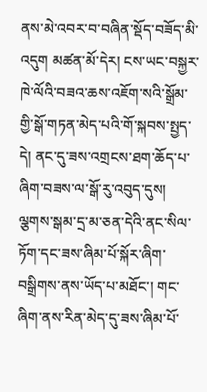ནས་མེ་འབར་བ་བཞིན་སྡོད་བཟོད་མི་འདུག མཚན་མོ་དེར། ངས་ཡང་བསྐྱར་ཁེ་ལོའི་བཟའ་ཆས་འཇོག་སའི་སྒྲོམ་གྱི་སྒོ་གཏན་མེད་པའི་གོ་སྐབས་སྤྱད་དེ། ནང་དུ་ཟས་འགྲངས་ཐག་ཆོད་པ་ཞིག་བཟས་ལ་སྒོ་རུ་འབུད་དུས། ལྕགས་སྒམ་དྲ་མ་ཅན་དེའི་ནང་སིལ་ཏོག་དང་ཟས་ཞིམ་པོ་སྐོར་ཞིག་བསྒྲིགས་ནས་ཡོད་པ་མཐོང་། གང་ཞིག་ནས་རིན་མེད་དུ་ཟས་ཞིམ་པོ་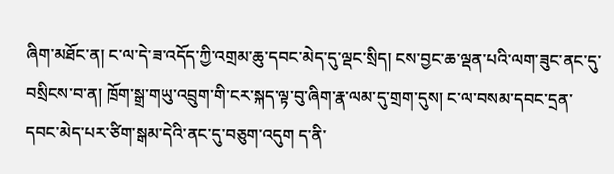ཞིག་མཐོང་ན། ང་ལ་དེ་ཟ་འདོད་ཀྱི་འགྲམ་ཆུ་དབང་མེད་དུ་ལྡང་སྲིད། ངས་བྱང་ཆ་ལྡན་པའི་ལག་ཟུང་ནང་དུ་བསྲིངས་བ་ན། ཁྲོག་སྒྲ་གཡུ་འབྲུག་གི་ངར་སྐད་ལྟ་བུ་ཞིག་རྣ་ལམ་དུ་གྲག་དུས། ང་ལ་བསམ་དབང་དྲན་དབང་མེད་པར་ཙིག་སྒམ་དེའི་ནང་དུ་བཅུག་འདུག ད་ནི་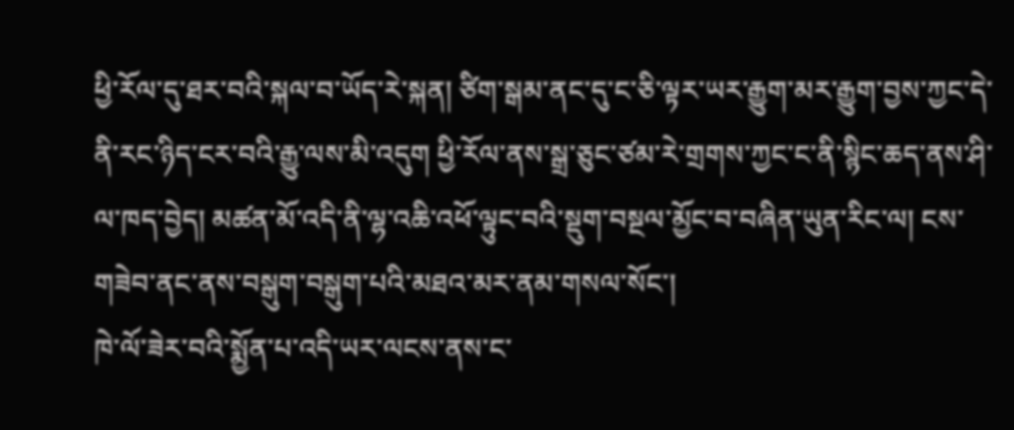ཕྱི་རོལ་དུ་ཐར་བའི་སྐལ་བ་ཡོད་རེ་སྐན། ཙིག་སྒམ་ནང་དུ་ང་ཅི་ལྟར་ཡར་རྒྱུག་མར་རྒྱུག་བྱས་ཀྱང་དེ་ནི་རང་ཉིད་ངར་བའི་རྒྱུ་ལས་མི་འདུག ཕྱི་རོལ་ནས་སྒྲ་ཅུང་ཙམ་རེ་གྲགས་ཀྱང་ང་ནི་སྙིང་ཆད་ནས་ཤི་ལ་ཁད་བྱེད། མཚན་མོ་འདི་ནི་ལྷ་འཆི་འཕོ་ལྟུང་བའི་སྡུག་བསྔལ་མྱོང་བ་བཞིན་ཡུན་རིང་ལ། ངས་གཟེབ་ནང་ནས་བསྒུག་བསྒུག་པའི་མཐའ་མར་ནམ་གསལ་སོང་།
ཁེ་ལོ་ཟེར་བའི་སྨྱོན་པ་འདི་ཡར་ལངས་ནས་ང་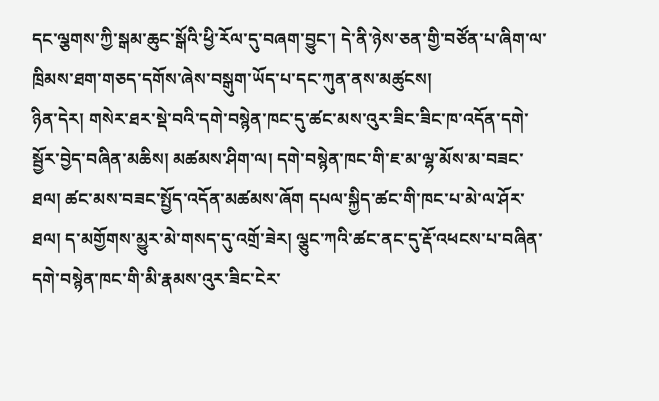དང་ལྕགས་ཀྱི་སྒམ་ཆུང་སྒོའི་ཕྱི་རོལ་དུ་བཞག་བྱུང་། དེ་ནི་ཉེས་ཅན་གྱི་བཙོན་པ་ཞིག་ལ་ཁྲིམས་ཐག་གཅད་དགོས་ཞེས་བསྒུག་ཡོད་པ་དང་ཀུན་ནས་མཚུངས།
ཉིན་དེར། གསེར་ཐར་སྡེ་བའི་དགེ་བསྙེན་ཁང་དུ་ཚང་མས་འུར་ཟིང་ཟིང་ཁ་འདོན་དགེ་སྦྱོར་བྱེད་བཞིན་མཆིས། མཚམས་ཤིག་ལ། དགེ་བསྙེན་ཁང་གི་ཇ་མ་ལྷ་མོས་མ་བཟང་ཐལ། ཚང་མས་བཟང་སྤྱོད་འདོན་མཚམས་ཞོག དཔལ་སྐྱིད་ཚང་གི་ཁང་པ་མེ་ལ་ཤོར་ཐལ། ད་མགྱོགས་མྱུར་མེ་གསད་དུ་འགྲོ་ཟེར། ལྕུང་ཀའི་ཚང་ནང་དུ་རྡོ་འཕངས་པ་བཞིན་དགེ་བསྙེན་ཁང་གི་མི་རྣམས་འུར་ཟིང་ངེར་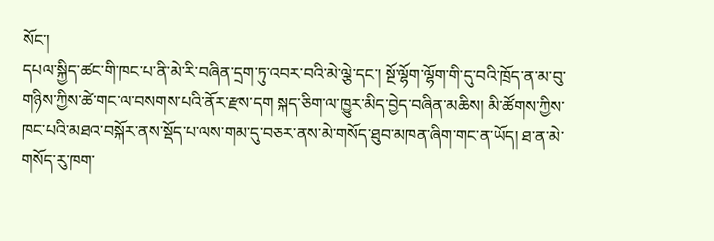སོང་།
དཔལ་སྐྱིད་ཚང་གི་ཁང་པ་ནི་མེ་རི་བཞིན་དྲག་ཏུ་འབར་བའི་མེ་ལྕེ་དང་། སྔོ་ལྷོག་ལྷོག་གི་དུ་བའི་ཁྲོད་ན་མ་བུ་གཉིས་ཀྱིས་ཚེ་གང་ལ་བསགས་པའི་ནོར་རྫས་དག སྐད་ཅིག་ལ་ཁྱུར་མིད་བྱེད་བཞིན་མཆིས། མི་ཚོགས་ཀྱིས་ཁང་པའི་མཐའ་བསྐོར་ནས་སྡོད་པ་ལས་གམ་དུ་བཅར་ནས་མེ་གསོད་ཐུབ་མཁན་ཞིག་གང་ན་ཡོད། ཐ་ན་མེ་གསོད་རུ་ཁག་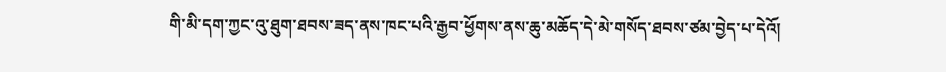གི་མི་དག་ཀྱང་འུ་ཐུག་ཐབས་ཟད་ནས་ཁང་པའི་རྒྱབ་ཕྱོགས་ནས་ཆུ་མཆོད་དེ་མེ་གསོད་ཐབས་ཙམ་བྱེད་པ་དེའོ།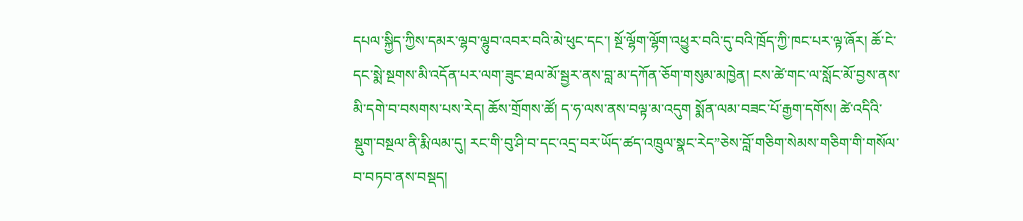དཔལ་སྐྱིད་ཀྱིས་དམར་ལྷབ་ལྷུབ་འབར་བའི་མེ་ཕུང་དང་། སྔོ་ལྷོག་ལྷོག་འཕྱུར་བའི་དུ་བའི་ཁྲོད་ཀྱི་ཁང་པར་ལྟ་ཞོར། ཆོ་ངེ་དང་སྨེ་སྔགས་མི་འདོན་པར་ལག་ཟུང་ཐལ་མོ་སྦྱར་ནས་བླ་མ་དཀོན་ཅོག་གསུམ་མཁྱེན། ངས་ཚེ་གང་ལ་སློང་མོ་བྱས་ནས་མི་དགེ་བ་བསགས་པས་རེད། ཆོས་གྲོགས་ཚོ། ད་ཧ་ལས་ནས་བལྟ་མ་འདུག སྨོན་ལམ་བཟང་པོ་རྒྱག་དགོས། ཚེ་འདིའི་སྡུག་བསྔལ་ནི་རྨི་ལམ་དུ། རང་གི་བུ་ཤི་བ་དང་འདྲ་བར་ཡོད་ཚད་འཁྲུལ་སྣང་རེད”ཅེས་བློ་གཅིག་སེམས་གཅིག་གི་གསོལ་བ་བཏབ་ནས་བསྡད།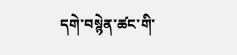དགེ་བསྙེན་ཚང་གི་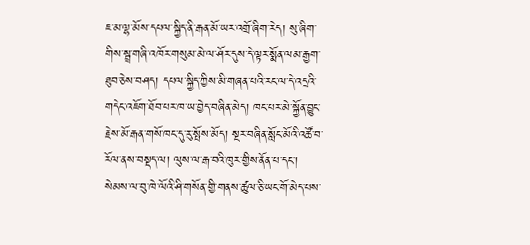ཇ་མ་ལྷ་མོས་དཔལ་སྐྱིད་ནི་རྒན་མོ་ཡར་འགྲོ་ཞིག་རེད། སུ་ཞིག་གིས་སྦྲ་གཞི་འཁོར་གསུམ་མེ་ལ་ཤོར་དུས་དེ་ལྟར་སྨོན་ལམ་རྒྱག་ཐུབ་ཅེས་བཤད། དཔལ་སྐྱིད་ཀྱིས་མི་གཞན་པའི་རང་ལ་དེ་འདྲའི་གདེང་འཇོག་ཐོབ་པར་ཁ་ཡ་བྱེད་བཞིན་མེད། ཁང་པར་མེ་སྐྱོན་བྱུང་རྗེས་མོ་རྒན་གསོ་ཁང་དུ་རུ་སྤོས་མོད། སྔར་བཞིན་སློང་མོའི་འཚོ་བ་རོལ་ནས་བསྡད་ལ། ལུས་ལ་རྒ་བའི་ཁུར་གྱིས་ནོན་པ་དང་། སེམས་ལ་བུ་ཁེ་ལོའི་ཤི་གསོན་གྱི་གནས་ཚུལ་ཅི་ཡང་གོ་མེད་པས་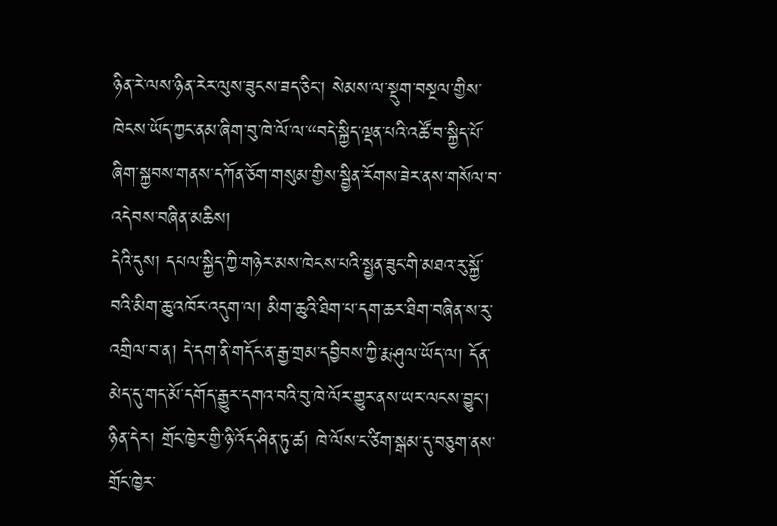ཉིན་རེ་ལས་ཉིན་རེར་ལུས་ཟུངས་ཟད་ཅིང་། སེམས་ལ་སྡུག་བསྔལ་གྱིས་ཁེངས་ཡོད་ཀྱང་ནམ་ཞིག་བུ་ཁེ་ལོ་ལ་“བདེ་སྐྱིད་ལྡན་པའི་འཚོ་བ་སྐྱིད་པོ་ཞིག་སྐྱབས་གནས་དཀོན་ཅོག་གསུམ་གྱིས་སྦྱིན་རོགས་ཟེར་ནས་གསོལ་བ་འདེབས་བཞིན་མཆིས།
དེའི་དུས། དཔལ་སྐྱིད་ཀྱི་གཉེར་མས་ཁེངས་པའི་སྤྱན་ཟུང་གི་མཐའ་རུ་སྐྱོ་བའི་མིག་ཆུ་འཁོར་འདུག་ལ། མིག་ཆུའི་ཐིག་པ་དག་ཆར་ཐིག་བཞིན་ས་རུ་འགྲིལ་བ་ན། དེ་དག་ནི་གདོང་ན་རྒྱ་གྲམ་དབྱིབས་ཀྱི་རྨ་ཤུལ་ཡོད་ལ། དོན་མེད་དུ་གད་མོ་དགོད་རྒྱུར་དགའ་བའི་བུ་ཁེ་ལོར་གྱུར་ནས་ཡར་ལངས་བྱུང་།
ཉིན་དེར། གྲོང་ཁྱེར་གྱི་ཉི་འོད་ཤིན་ཏུ་ཚ། ཁེ་ལོས་ང་ཙིག་སྒམ་དུ་བཅུག་ནས་གྲོང་ཁྱེར་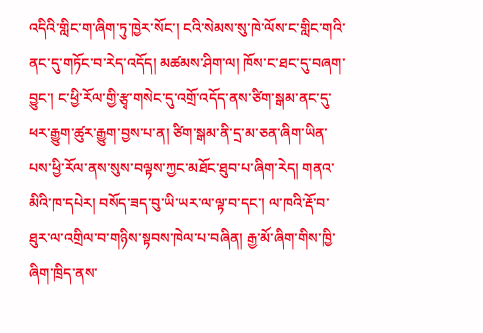འདིའི་གླིང་ག་ཞིག་ཏུ་ཁྱེར་སོང་། ངའི་སེམས་སུ་ཁེ་ལོས་ང་གླིང་གའི་ནང་དུ་གཏོང་བ་རེད་འདོད། མཚམས་ཤིག་ལ། ཁོས་ང་ཐང་དུ་བཞག་བྱུང་། ང་ཕྱི་རོལ་གྱི་རྩྭ་གསེང་དུ་འགྲོ་འདོད་ནས་ཙིག་སྒམ་ནང་དུ་ཕར་རྒྱུག་ཚུར་རྒྱུག་བྱས་པ་ན། ཙིག་སྒམ་ནི་དྲ་མ་ཅན་ཞིག་ཡིན་པས་ཕྱི་རོལ་ནས་སུས་བལྟས་ཀྱང་མཐོང་ཐུབ་པ་ཞིག་རེད། གནའ་མིའི་ཁ་དཔེར། བསོད་ཟད་བུ་ཡི་ཡར་ལ་ལྟ་བ་དང་། ལ་ཁའི་རྡོ་བ་ཐུར་ལ་འགྲིལ་བ་གཉིས་སྟབས་ཁེལ་པ་བཞིན། རྒྱ་མོ་ཞིག་གིས་ཁྱི་ཞིག་ཁྲིད་ནས་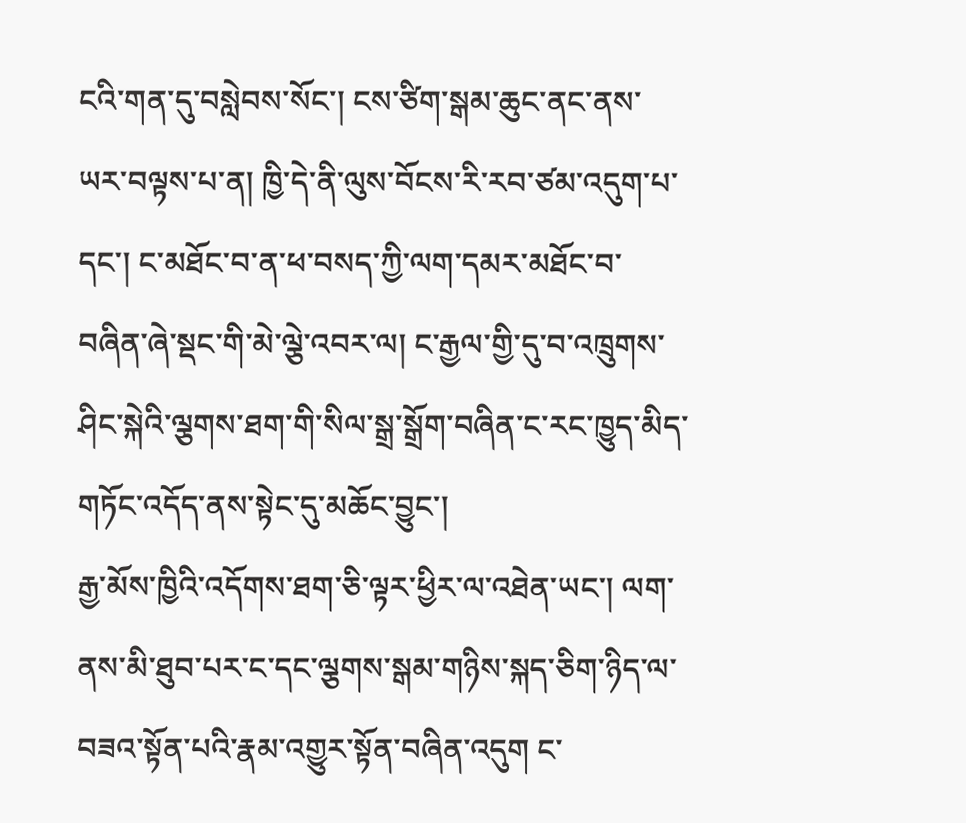ངའི་གན་དུ་བསླེབས་སོང་། ངས་ཙིག་སྒམ་ཆུང་ནང་ནས་ཡར་བལྟས་པ་ན། ཁྱི་དེ་ནི་ལུས་བོངས་རི་རབ་ཙམ་འདུག་པ་དང་། ང་མཐོང་བ་ན་ཕ་བསད་ཀྱི་ལག་དམར་མཐོང་བ་བཞིན་ཞེ་སྡང་གི་མེ་ལྕེ་འབར་ལ། ང་རྒྱལ་གྱི་དུ་བ་འཁྲུགས་ཤིང་སྐེའི་ལྕགས་ཐག་གི་སིལ་སྒྲ་སྒྲོག་བཞིན་ང་རང་ཁྱུད་མིད་གཏོང་འདོད་ནས་སྟེང་དུ་མཆོང་བྱུང་།
རྒྱ་མོས་ཁྱིའི་འདོགས་ཐག་ཅི་ལྟར་ཕྱིར་ལ་འཐེན་ཡང་། ལག་ནས་མི་ཐུབ་པར་ང་དང་ལྕགས་སྒམ་གཉིས་སྐད་ཅིག་ཉིད་ལ་བཟའ་སྟོན་པའི་རྣམ་འགྱུར་སྟོན་བཞིན་འདུག ང་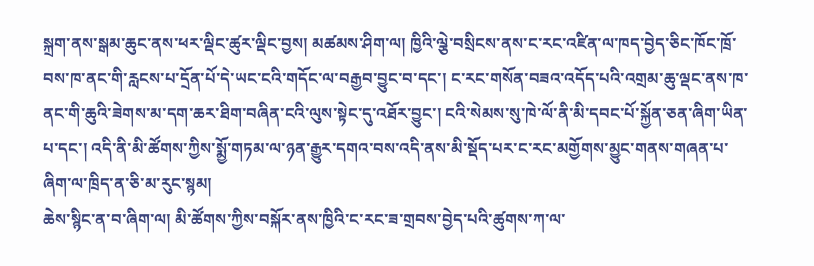སྐྲག་ནས་སྒམ་ཆུང་ནས་ཕར་ལྡིང་ཚུར་ལྡིང་བྱས། མཚམས་ཤིག་ལ། ཁྱིའི་ལྕེ་བསྲིངས་ནས་ང་རང་འཛིན་ལ་ཁད་བྱེད་ཅིང་ཁོང་ཁྲོ་བས་ཁ་ནང་གི་རླངས་པ་དྲོན་པོ་དེ་ཡང་ངའི་གདོང་ལ་བརྒྱབ་བྱུང་བ་དང་། ང་རང་གསོན་བཟའ་འདོད་པའི་འགྲམ་ཆུ་ལྡང་ནས་ཁ་ནང་གི་ཆུའི་ཟེགས་མ་དག་ཆར་ཐིག་བཞིན་ངའི་ལུས་སྟེང་དུ་འཐོར་བྱུང་། ངའི་སེམས་སུ་ཁེ་ལོ་ནི་མི་དབང་པོ་སྐྱོན་ཅན་ཞིག་ཡིན་པ་དང་། འདི་ནི་མི་ཚོགས་ཀྱིས་སྨྱོ་གཏམ་ལ་ཉན་རྒྱུར་དགའ་བས་འདི་ནས་མི་སྡོད་པར་ང་རང་མགྱོགས་མྱུང་གནས་གཞན་པ་ཞིག་ལ་ཁྲིད་ན་ཅི་མ་རུང་སྙམ།
ཆེས་སྙིང་ན་བ་ཞིག་ལ། མི་ཚོགས་ཀྱིས་བསྐོར་ནས་ཁྱིའི་ང་རང་ཟ་གྲབས་བྱེད་པའི་ཚུགས་ཀ་ལ་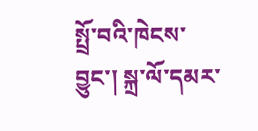སྤྲོ་བའི་ཁེངས་བྱུང་། སྐྲ་ལོ་དམར་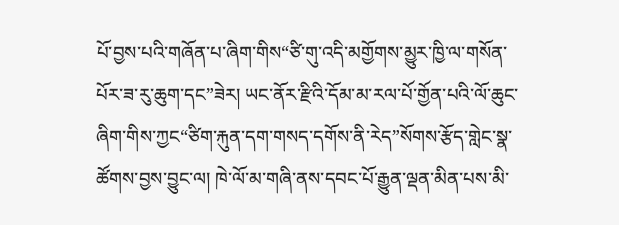པོ་བྱས་པའི་གཞོན་པ་ཞིག་གིས“ཙི་གུ་འདི་མགྱོགས་མྱུར་ཁྱི་ལ་གསོན་པོར་ཟ་རུ་ཆུག་དང”ཟེར། ཡང་ནོར་རྫིའི་དོམ་མ་རལ་པོ་གྱོན་པའི་ལོ་ཆུང་ཞིག་གིས་ཀྱང“ཙིག་རྐུན་དག་གསད་དགོས་ནི་རེད”སོགས་རྩོད་གླེང་སྣ་ཚོགས་བྱས་བྱུང་ལ། ཁེ་ལོ་མ་གཞི་ནས་དབང་པོ་རྒྱུན་ལྡན་མིན་པས་མི་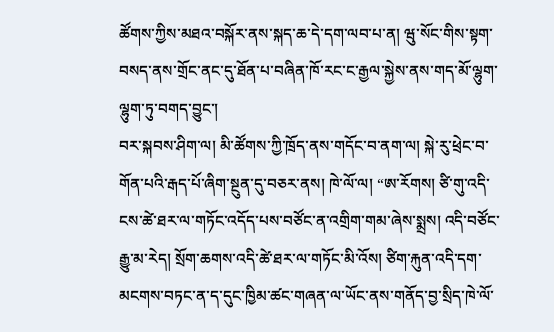ཚོགས་ཀྱིས་མཐའ་བསྐོར་ནས་སྐད་ཆ་དེ་དག་ལབ་པ་ན། ཝུ་སོང་གིས་སྟག་བསད་ནས་གྲོང་ནང་དུ་ཐོན་པ་བཞིན་ཁོ་རང་ང་རྒྱལ་སྐྱེས་ནས་གད་མོ་ལྷུག་ལྷུག་ཏུ་བགད་བྱུང་།
བར་སྐབས་ཤིག་ལ། མི་ཚོགས་ཀྱི་ཁྲོད་ནས་གདོང་བ་ནག་ལ། སྐེ་རུ་ཕྲེང་བ་གོན་པའི་རྒད་པོ་ཞིག་སྔུན་དུ་བཅར་ནས། ཁེ་ལོ་ལ། “ཨ་རོགས། ཙི་གུ་འདི་ངས་ཚེ་ཐར་ལ་གཏོང་འདོད་པས་བཙོང་ན་འགྲིག་གམ་ཞེས་སྨྲས། འདི་བཙོང་རྒྱུ་མ་རེད། སྲོག་ཆགས་འདི་ཚེ་ཐར་ལ་གཏོང་མི་འོས། ཙིག་རྐུན་འདི་དག་མངགས་བཏང་ན་ད་དུང་ཁྱིམ་ཚང་གཞན་ལ་ཡོང་ནས་གནོད་བྱ་སྲིད་ཁེ་ལོ་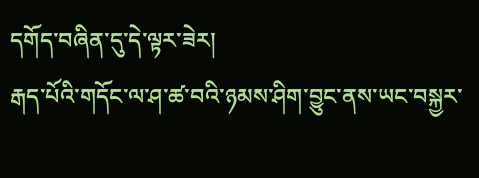དགོད་བཞིན་དུ་དེ་ལྟར་ཟེར།
རྒད་པོའི་གདོང་ལ་ཤ་ཚ་བའི་ཉམས་ཤིག་བྱུང་ནས་ཡང་བསྐྱར་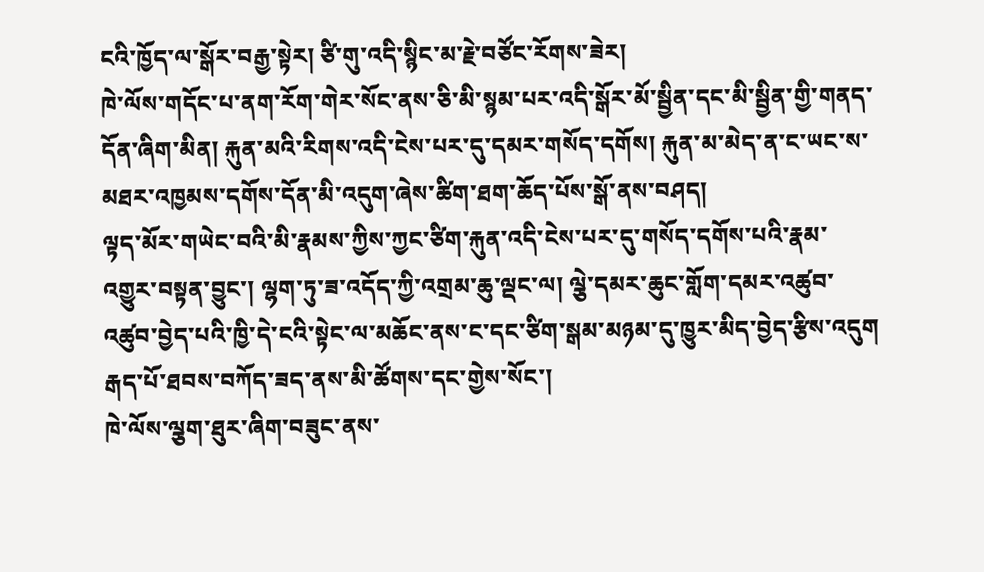ངའི་ཁྱོད་ལ་སྒོར་བརྒྱ་སྟེར། ཙི་གུ་འདི་སྙིང་མ་རྗེ་བཙོང་རོགས་ཟེར།
ཁེ་ལོས་གདོང་པ་ནག་རོག་གེར་སོང་ནས་ཅི་མི་སྙམ་པར་འདི་སྒོར་མོ་སྦྱིན་དང་མི་སྦྱིན་གྱི་གནད་དོན་ཞིག་མིན། རྐུན་མའི་རིགས་འདི་ངེས་པར་དུ་དམར་གསོད་དགོས། རྐུན་མ་མེད་ན་ང་ཡང་ས་མཐར་འཁྱམས་དགོས་དོན་མི་འདུག་ཞེས་ཚིག་ཐག་ཆོད་པོས་སྒོ་ནས་བཤད།
ལྟད་མོར་གཡེང་བའི་མི་རྣམས་ཀྱིས་ཀྱང་ཙིག་རྐུན་འདི་ངེས་པར་དུ་གསོད་དགོས་པའི་རྣམ་འགྱུར་བསྟན་བྱུང་། ལྷག་ཏུ་ཟ་འདོད་ཀྱི་འགྲམ་ཆུ་ལྡང་ལ། ལྕེ་དམར་ཆུང་གློག་དམར་འཚུབ་འཚུབ་བྱེད་པའི་ཁྱི་དེ་ངའི་སྟེང་ལ་མཆོང་ནས་ང་དང་ཙིག་སྒམ་མཉམ་དུ་ཁྱུར་མིད་བྱེད་རྩིས་འདུག རྒད་པོ་ཐབས་བཀོད་ཟད་ནས་མི་ཚོགས་དང་གྱེས་སོང་།
ཁེ་ལོས་ལྕག་ཐུར་ཞིག་བཟུང་ནས་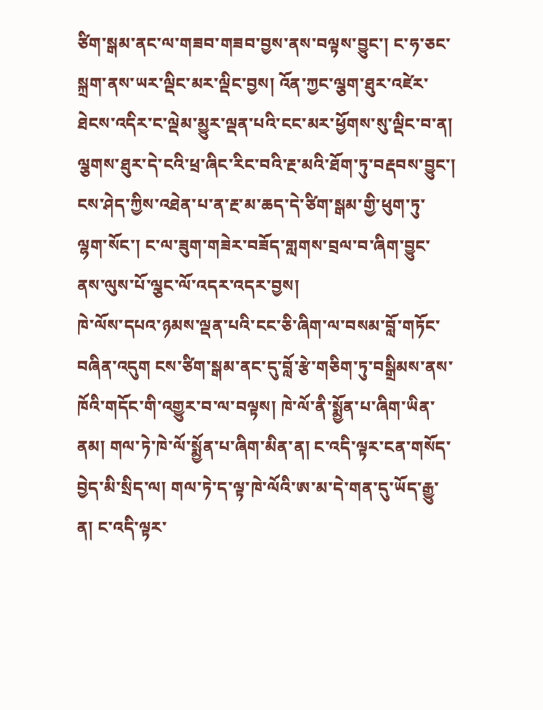ཙིག་སྒམ་ནང་ལ་གཟབ་གཟབ་བྱས་ནས་བལྟས་བྱུང་། ང་ཧ་ཅང་སྐྲག་ནས་ཡར་ལྡིང་མར་ལྡིང་བྱས། འོན་ཀྱང་ལྕག་ཐུར་འཛེར་ཐེངས་འདིར་ང་ལྡེམ་མྱུར་ལྡན་པའི་ངང་མར་ཕྱོགས་སུ་ལྡིང་བ་ན། ལྕགས་ཐུར་དེ་ངའི་ཕྲ་ཞིང་རིང་བའི་རྔ་མའི་ཐོག་ཏུ་བརྡབས་བྱུང་། ངས་ཤེད་ཀྱིས་འཐེན་པ་ན་རྔ་མ་ཆད་དེ་ཙིག་སྒམ་གྱི་ཕུག་ཏུ་ལྷག་སོང་། ང་ལ་ཟུག་གཟེར་བཟོད་གླགས་བྲལ་བ་ཞིག་བྱུང་ནས་ལུས་པོ་ལྕང་ལོ་འདར་འདར་བྱས།
ཁེ་ལོས་དཔའ་ཉམས་ལྡན་པའི་ངང་ཅི་ཞིག་ལ་བསམ་བློ་གཏོང་བཞིན་འདུག ངས་ཙིག་སྒམ་ནང་དུ་བློ་རྩེ་གཅིག་ཏུ་བསྒྲིམས་ནས་ཁོའི་གདོང་གི་འགྱུར་བ་ལ་བལྟས། ཁེ་ལོ་ནི་སྨྱོན་པ་ཞིག་ཡིན་ནམ། གལ་ཏེ་ཁེ་ལོ་སྨྱོན་པ་ཞིག་མིན་ན། ང་འདི་ལྟར་ངན་གསོད་བྱེད་མི་སྲིད་ལ། གལ་ཏེ་ད་ལྟ་ཁེ་ལོའི་ཨ་མ་དེ་གན་དུ་ཡོད་རྒྱུ་ན། ང་འདི་ལྟར་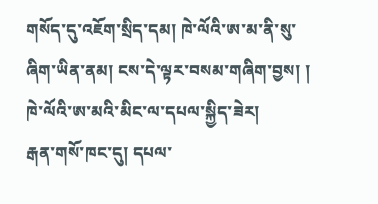གསོད་དུ་འཇོག་སྲིད་དམ། ཁེ་ལོའི་ཨ་མ་ནི་སུ་ཞིག་ཡིན་ནམ། ངས་དེ་ལྟར་བསམ་གཞིག་བྱས། །
ཁེ་ལོའི་ཨ་མའི་མིང་ལ་དཔལ་སྐྱིད་ཟེར།
རྒན་གསོ་ཁང་དུ། དཔལ་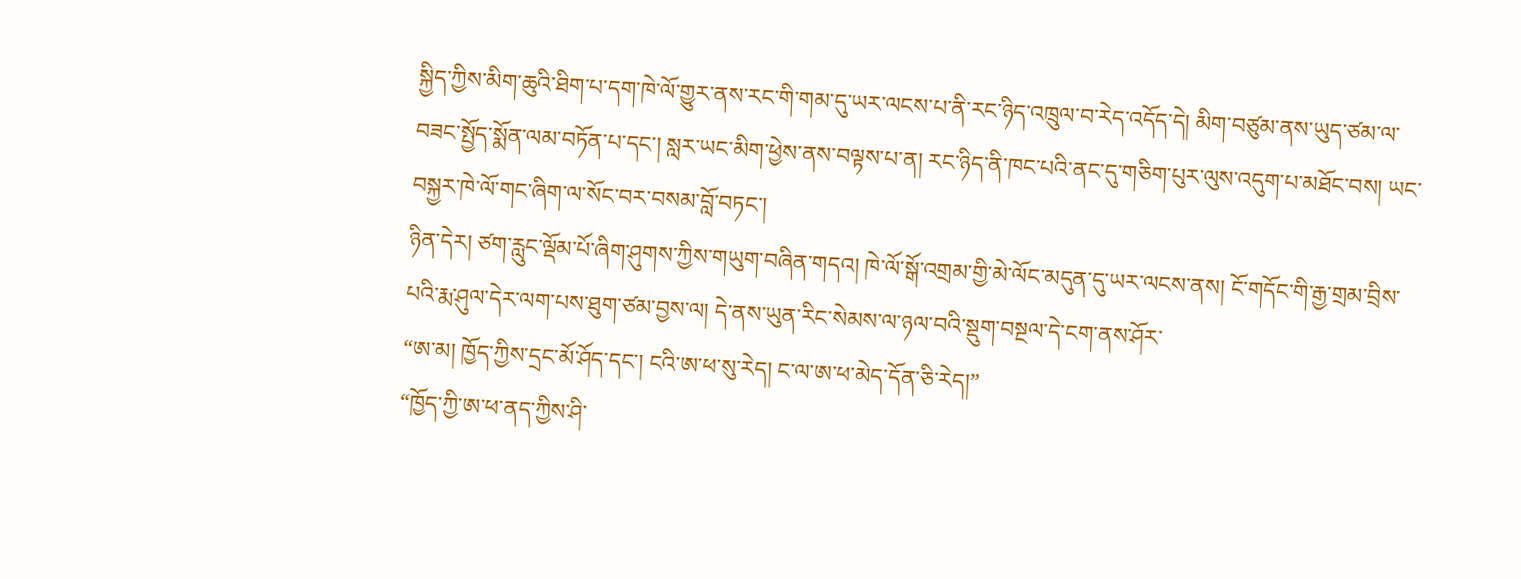སྐྱིད་ཀྱིས་མིག་ཆུའི་ཐིག་པ་དག་ཁེ་ལོ་གྱུར་ནས་རང་གི་གམ་དུ་ཡར་ལངས་པ་ནི་རང་ཉིད་འཁྲུལ་བ་རེད་འདོད་དེ། མིག་བཙུམ་ནས་ཡུད་ཙམ་ལ་བཟང་སྤྱོད་སྨོན་ལམ་བཏོན་པ་དང་། སླར་ཡང་མིག་ཕྱེས་ནས་བལྟས་པ་ན། རང་ཉིད་ནི་ཁང་པའི་ནང་དུ་གཅིག་པུར་ལུས་འདུག་པ་མཐོང་བས། ཡང་བསྐྱར་ཁེ་ལོ་གང་ཞིག་ལ་སོང་བར་བསམ་བློ་བཏང་།
ཉིན་དེར། ཙག་རླུང་ལྡོམ་པོ་ཞིག་ཤུགས་ཀྱིས་གཡུག་བཞིན་གདའ། ཁེ་ལོ་སྒོ་འགྲམ་གྱི་མེ་ལོང་མདུན་དུ་ཡར་ལངས་ནས། ངོ་གདོང་གི་རྒྱ་གྲམ་བྲིས་པའི་རྨ་ཤུལ་དེར་ལག་པས་ཐུག་ཙམ་བྱས་ལ། དེ་ནས་ཡུན་རིང་སེམས་ལ་ཉལ་བའི་སྡུག་བསྔལ་དེ་ངག་ནས་ཤོར་
“ཨ་མ། ཁྱོད་ཀྱིས་དྲང་མོ་ཤོད་དང་། ངའི་ཨ་ཕ་སུ་རེད། ང་ལ་ཨ་ཕ་མེད་དོན་ཅི་རེད།”
“ཁྱོད་ཀྱི་ཨ་ཕ་ནད་ཀྱིས་ཤི་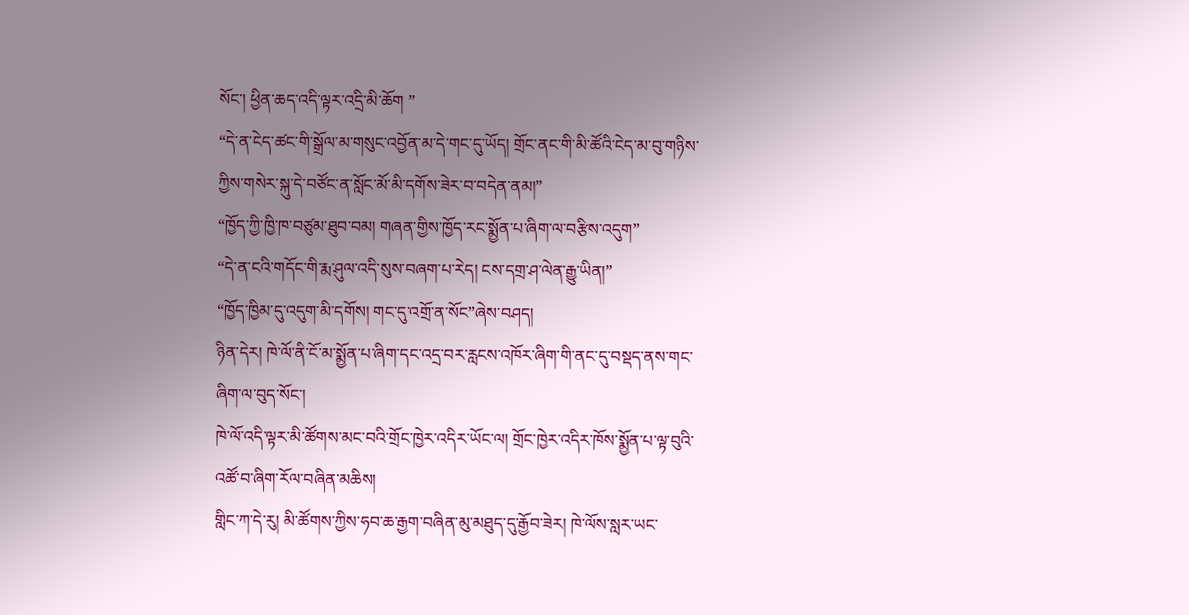སོང་། ཕྱིན་ཆད་འདི་ལྟར་འདྲི་མི་ཆོག ”
“དེ་ན་ངེད་ཚང་གི་སྒྲོལ་མ་གསུང་འབྱོན་མ་དེ་གང་དུ་ཡོད། གྲོང་ནང་གི་མི་ཚོའི་ངེད་མ་བུ་གཉིས་ཀྱིས་གསེར་སྐུ་དེ་བཙོང་ན་སློང་མོ་མི་དགོས་ཟེར་བ་བདེན་ནམ།”
“ཁྱོད་ཀྱི་ཁྱི་ཁ་བཙུམ་ཐུབ་བམ། གཞན་གྱིས་ཁྱོད་རང་སྨྱོན་པ་ཞིག་ལ་བརྩིས་འདུག”
“དེ་ན་ངའི་གདོང་གི་རྨ་ཤུལ་འདི་སུས་བཞག་པ་རེད། ངས་དགྲ་ཤ་ལེན་རྒྱུ་ཡིན།”
“ཁྱོད་ཁྱིམ་དུ་འདུག་མི་དགོས། གང་དུ་འགྲོ་ན་སོང”ཞེས་བཤད།
ཉིན་དེར། ཁེ་ལོ་ནི་ངོ་མ་སྨྱོན་པ་ཞིག་དང་འདྲ་བར་རླངས་འཁོར་ཞིག་གི་ནང་དུ་བསྡད་ནས་གང་ཞིག་ལ་བུད་སོང་།
ཁེ་ལོ་འདི་ལྟར་མི་ཚོགས་མང་བའི་གྲོང་ཁྱེར་འདིར་ཡོང་ལ། གྲོང་ཁྱེར་འདིར་ཁོས་སྨྱོན་པ་ལྟ་བུའི་འཚོ་བ་ཞིག་རོལ་བཞིན་མཆིས།
གླིང་ཀ་དེ་རུ། མི་ཚོགས་ཀྱིས་ཧབ་ཆ་རྒྱག་བཞིན་མུ་མཐུད་དུ་རྒྱོབ་ཟེར། ཁེ་ལོས་སླར་ཡང་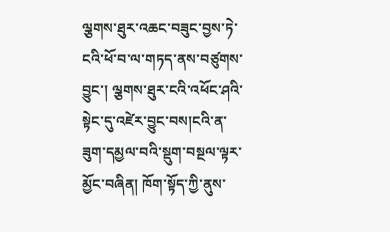ལྕགས་ཐུར་འཆང་བཟུང་བྱས་ཏེ་ངའི་ཕོ་བ་ལ་གཏད་ནས་བཙུགས་བྱུང་། ལྕགས་ཐུར་ངའི་འཕོང་ཤའི་སྟེང་དུ་འཛེར་བྱུང་བས།ངའི་ན་ཟུག་དམྱལ་བའི་སྡུག་བསྔལ་ལྟར་མྱོང་བཞིན། ཁོག་སྟོད་ཀྱི་ནུས་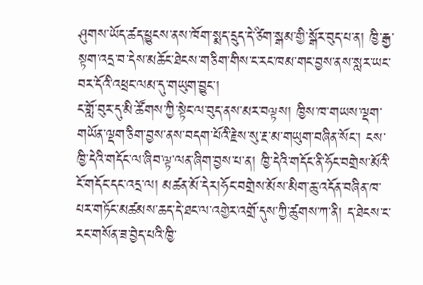ཤུགས་ཡོད་ཚད་ཕྱུངས་ནས་ཁོག་སྨད་དྲུད་དེ་ཙིག་སྒམ་གྱི་སྒོར་བུད་པ་ན། ཁྱི་རྒྱ་སྟག་འདྲ་བ་དེས་མཆོང་ཐེངས་གཅིག་གིས་ང་རང་ཁམ་གང་བྱས་ནས་སླར་ཡང་བར་དོའི་འཕྲང་ལམ་དུ་གཡུག་བྱུང་།
ང་གློ་བུར་དུ་མི་ཚོགས་ཀྱི་སྟེང་ལ་བུད་ནས་མར་བལྟས། ཁྱིས་ཁ་གཡས་ལྡག་གཡོན་ལྡག་ཅིག་བྱས་ནས་བདག་པོའི་རྗེས་སུ་རྔ་མ་གཡུག་བཞིན་སོང་། ངས་ཁྱི་དེའི་གདོང་ལ་ཞིབ་ལྟ་ལན་ཞིག་བྱས་པ་ན། ཁྱི་དེའི་གདོང་ནི་ཧོང་བགྲེས་མོའི་ངོ་གདོང་དང་འདྲ་ལ། མཚན་མོ་དེར།ཧོང་བགྲེས་མོས་མིག་ཆུ་འདོན་བཞིན་ཁ་པར་གཏོང་མཚམས་ཆད་དེ་ཐང་ལ་འགྱེར་འགྲོ་དུས་ཀྱི་ཚུགས་ཀ་ནི། ད་ཐེངས་ང་རང་གསོན་ཟ་བྱེད་པའི་ཁྱི་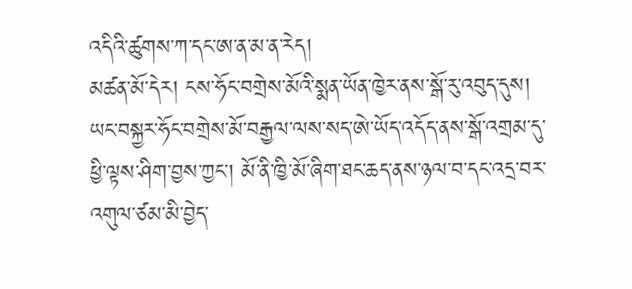འདིའི་ཚུགས་ཀ་དང་ཨ་ན་མ་ན་རེད།
མཚན་མོ་དེར། ངས་ཧོང་བགྲེས་མོའི་སྨན་ཡོན་ཁྱེར་ནས་སྒོ་རུ་འབུད་དུས། ཡང་བསྐྱར་ཧོང་བགྲེས་མོ་བརྒྱལ་ལས་སད་ཨེ་ཡོད་འདོད་ནས་སྒོ་འགྲམ་དུ་ཕྱི་ལྟས་ཤིག་བྱས་ཀྱང་། མོ་ནི་ཁྱི་མོ་ཞིག་ཐང་ཆད་ནས་ཉལ་བ་དང་འདྲ་བར་འགུལ་ཙམ་མི་བྱེད་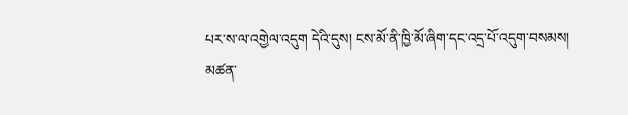པར་ས་ལ་འགྱེལ་འདུག དེའི་དུས། ངས་མོ་ནི་ཁྱི་མོ་ཞིག་དང་འདྲ་པོ་འདུག་བསམས།
མཚན་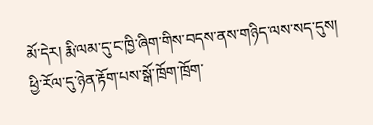མོ་དེར། རྨི་ལམ་དུ་ང་ཁྱི་ཞིག་གིས་བདས་ནས་གཉིད་ལས་སད་དུས། ཕྱི་རོལ་དུ་ཉེན་རྟོག་པས་སྒོ་ཁྲོག་ཁྲོག་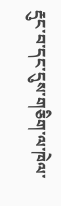རྡུང་བ་དང་དུས་གཅིག་ལ་ཁེལ་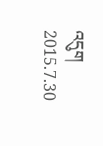འདུག
2015.7.30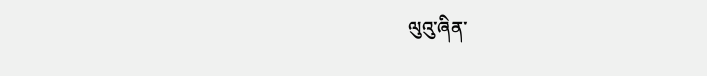ལུའུ་ཞིན་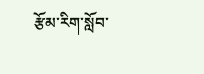རྩོམ་རིག་སློབ་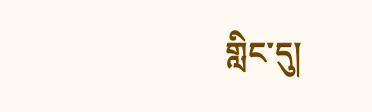གླིང་དུ།